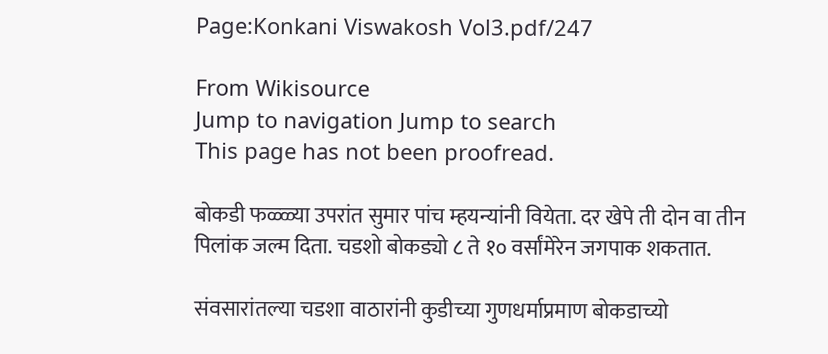Page:Konkani Viswakosh Vol3.pdf/247

From Wikisource
Jump to navigation Jump to search
This page has not been proofread.

बोकडी फळ्ळ्या उपरांत सुमार पांच म्हयन्यांनी वियेता. दर खेपे ती दोन वा तीन पिलांक जल्म दिता. चडशो बोकड्यो ८ ते १० वर्सांमेरेन जगपाक शकतात.

संवसारांतल्या चडशा वाठारांनी कुडीच्या गुणधर्माप्रमाण बोकडाच्यो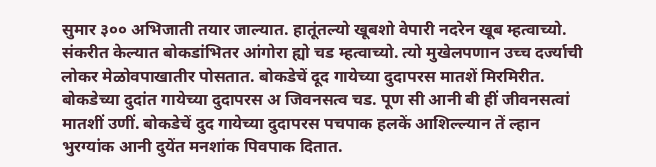सुमार ३०० अभिजाती तयार जाल्यात. हातूंतल्यो खूबशो वेपारी नदरेन खूब म्हत्वाच्यो. संकरीत केल्यात बोकडांभितर आंगोरा ह्यो चड म्हत्वाच्यो. त्यो मुखेलपणान उच्च दर्ज्याची लोकर मेळोवपाखातीर पोसतात. बोकडेचें दूद गायेच्या दुदापरस मातशें मिरमिरीत. बोकडेच्या दुदांत गायेच्या दुदापरस अ जिवनसत्व चड. पूण सी आनी बी हीं जीवनसत्वां मातशीं उणीं. बोकडेचें दुद गायेच्या दुदापरस पचपाक हलकें आशिल्ल्यान तें ल्हान भुरग्यांक आनी दुयेंत मनशांक पिवपाक दितात.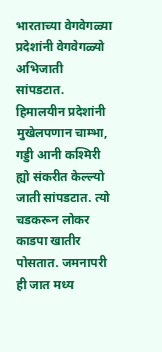भारताच्या वेगवेगळ्या प्रदेशांनी वेगवेगळ्यो अभिजाती सांपडटात. हिमालयीन प्रदेशांनी मुखेलपणान चाम्भा, गड्डी आनी कश्मिरी ह्यो संकरीत केल्ल्यो जाती सांपडटात. त्यो चडकरून लोकर काडपा खातीर पोसतात. जमनापरी ही जात मध्य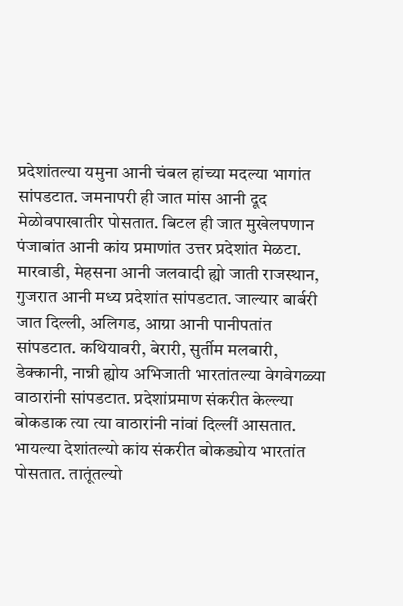प्रदेशांतल्या यमुना आनी चंबल हांच्या मदल्या भागांत सांपडटात. जमनापरी ही जात मांस आनी दूद मेळोवपाखातीर पोसतात. बिटल ही जात मुखेलपणान पंजाबांत आनी कांय प्रमाणांत उत्तर प्रदेशांत मेळटा. मारवाडी, मेहसना आनी जलवादी ह्यो जाती राजस्थान, गुजरात आनी मध्य प्रदेशांत सांपडटात. जाल्यार बार्बरी जात दिल्ली, अलिगड, आग्रा आनी पानीपतांत सांपडटात. कथियावरी, बेरारी, सुर्तीम मलबारी, डेक्कानी, नान्नी ह्योय अभिजाती भारतांतल्या वेगवेगळ्या वाठारांनी सांपडटात. प्रदेशांप्रमाण संकरीत केल्ल्या बोकडाक त्या त्या वाठारांनी नांवां दिल्लीं आसतात. भायल्या देशांतल्यो कांय संकरीत बोकड्योय भारतांत पोसतात. तातूंतल्यो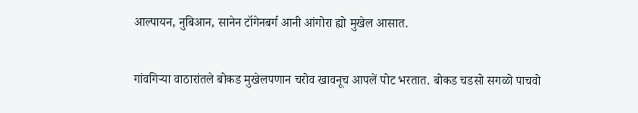आल्पायन, नुबिआन, सानेन टॉगेनबर्ग आनी आंगोरा ह्यो मुखेल आसात.

गांवगिर्‍या वाठारांतले बोकड मुखेलपणान चरोव खावनूच आपलें पोट भरतात. बोकड चडसो सगळो पाचवो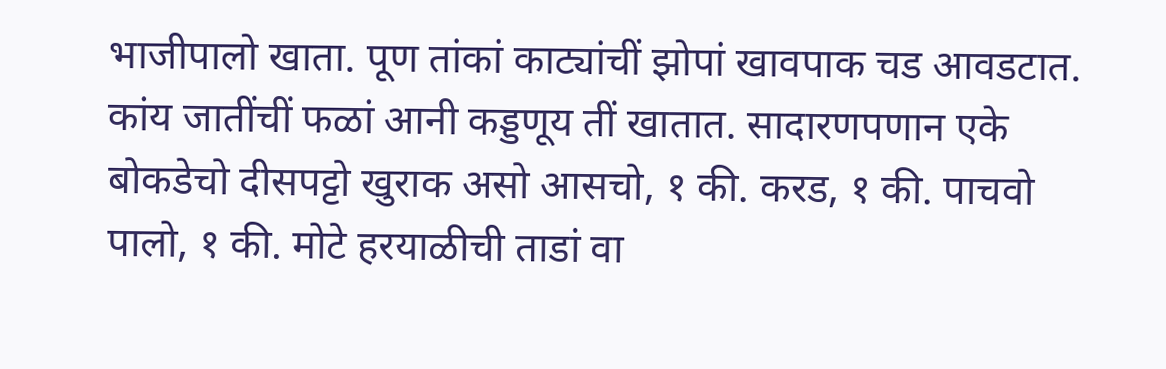भाजीपालो खाता. पूण तांकां काट्यांचीं झोपां खावपाक चड आवडटात. कांय जातींचीं फळां आनी कड्डणूय तीं खातात. सादारणपणान एके बोकडेचो दीसपट्टो खुराक असो आसचो, १ की. करड, १ की. पाचवो पालो, १ की. मोटे हरयाळीची ताडां वा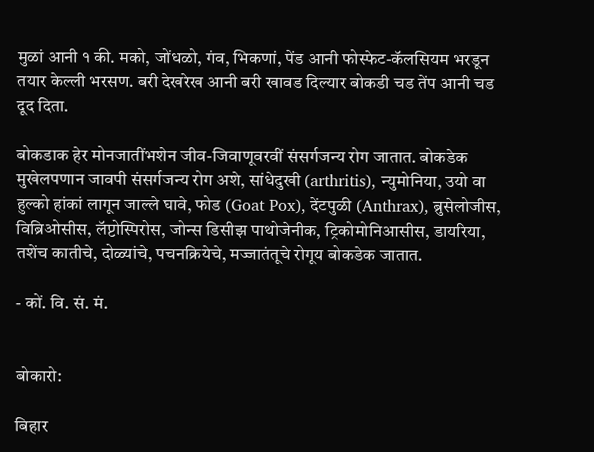मुळां आनी १ की. मको, जोंधळो, गंव, भिकणां, पेंड आनी फोस्फेट-कॅलसियम भरडून तयार केल्ली भरसण. बरी देखरेख आनी बरी खावड दिल्यार बोकडी चड तेंप आनी चड दूद दिता.

बोकडाक हेर मोनजातींभशेन जीव-जिवाणूवरवीं संसर्गजन्य रोग जातात. बोकडेक मुखेलपणान जावपी संसर्गजन्य रोग अशे, सांधेदुखी (arthritis), न्युमोनिया, उयो वा हुल्को हांकां लागून जाल्ले घावे, फोड (Goat Pox), देंटपुळी (Anthrax), ब्रुसेलोजीस, विब्रिओसीस, लॅप्टोस्पिरोस, जोन्स डिसीझ पाथोजेनीक, ट्रिकोमोनिआसीस, डायरिया, तशेंच कातीचे, दोळ्यांचे, पचनक्रियेचे, मज्जातंतूचे रोगूय बोकडेक जातात.

- कों. वि. सं. मं.


बोकारो:

बिहार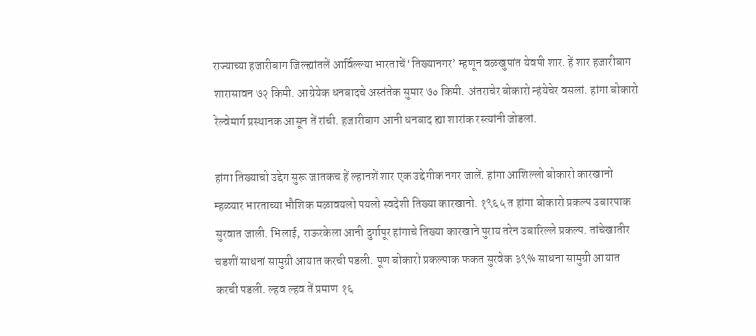राज्याच्या हजारीबाग जिल्ह्यांतलें आर्विल्ल्या भारताचें ‘तिख्यानगर’ म्हणून वळखुपांत येवपी शार. हें शार हजारीबाग शारासावन ७२ किमी. आग्रेयेक धनबादचे अस्तंतेक सुमार ७० किमी. अंतराचेर बोकारो न्हंयेचेर वसलां. हांगा बोकारो रेल्वेमार्ग प्रस्थानक आसून तें रांची. हजारीबाग आनी धनबाद ह्या शारांक रस्त्यांनी जोडलां.

हांगा तिख्याचो उद्देग सुरू जातकच हें ल्हानशें शार एक उद्देगीक नगर जालें. हांगा आशिल्लो बोकारो कारखानो म्हळ्यार भारताच्या भौशिक मळावयलो पयलो स्वदेशी तिख्या कारखानो. १९६५ त हांगा बोकारो प्रकल्प उबारपाक सुरवात जाली. भिलाई, राऊरकेला आनी दुर्गापूर हांगाचे तिख्या कारखाने पुराय तरेन उबारिल्ले प्रकल्प. तांचेखातीर चडशीं साधनां सामुग्री आयात करची पडली. पूण बोकारो प्रकल्पाक फकत सुरवेक ३९% साधना सामुग्री आयात करची पडली. ल्हव ल्हव तें प्रमाण १६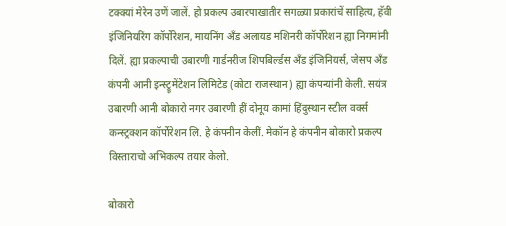टक्क्यां मेरेन उणें जालें. हो प्रकल्प उबारपाखातीर सगळ्या प्रकारांचें साहित्य, हॅवी इंजिनियरिंग कॉर्पोरेशन, मायनिंग अँड अलायड मशिनरी कॉर्पोरेशन ह्या निगमांनी दिलें. ह्या प्रकल्पाची उबारणी गार्डनरीज शिपबिर्ल्डस अँड इंजिनियर्स, जेसप अँड कंपनी आनी इन्स्ट्रूमेंटेशन लिमिटेड (कोटा राजस्थान) ह्या कंपन्यांनी केली. सयंत्र उबारणी आनी बोकारो नगर उबारणी हीं दोनूय कामां हिंदुस्थान स्टील वर्क्स कन्स्ट्रक्शन कॉर्पोरेशन लि. हे कंपनीन केलीं. मेकॉन हे कंपनीन बोकारो प्रकल्प विस्ताराचो अभिकल्प तयार केलो.

बोकारो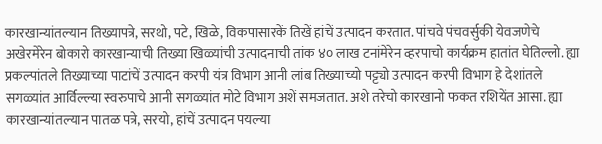कारखान्यांतल्यान तिख्यापत्रे, सरथो, पटे, खिळे, विकपासारकें तिखें हांचें उत्पादन करतात. पांचवे पंचवर्सुकी येवजणेचे अखेरमेरेन बोकारो कारखान्याची तिख्या खिळ्यांची उत्पादनाची तांक ४० लाख टनांमेरेन व्हरपाचो कार्यक्रम हातांत घेतिल्लो. ह्या प्रकल्पांतले तिख्याच्या पाटांचें उत्पादन करपी यंत्र विभाग आनी लांब तिख्याच्यो पट्ट्यो उत्पादन करपी विभाग हे देशांतले सगळ्यांत आर्विल्ल्या स्वरुपाचे आनी सगळ्यांत मोटे विभाग अशें समजतात. अशे तरेचो कारखानो फकत रशियेंत आसा. ह्या कारखान्यांतल्यान पातळ पत्रे, सरयो, हांचें उत्पादन पयल्या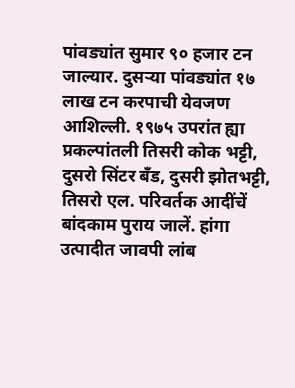पांवड्यांत सुमार ९० हजार टन जाल्यार. दुसर्‍या पांवड्यांत १७ लाख टन करपाची येवजण आशिल्ली. १९७५ उपरांत ह्या प्रकल्पांतली तिसरी कोक भट्टी, दुसरो सिंटर बँड, दुसरी झोतभट्टी, तिसरो एल. परिवर्तक आदींचें बांदकाम पुराय जालें. हांगा उत्पादीत जावपी लांब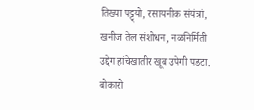तिख्या पट्ट्यो, रसायनीक संयंत्रां, खनीज तेल संशोधन, नळनिर्मिती उद्देग हांचेखातीर खूब उपेगी पडटा. बोकारो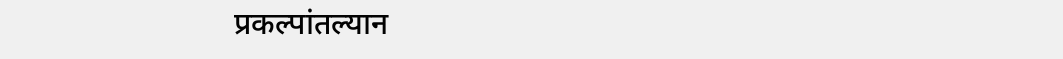प्रकल्पांतल्यान